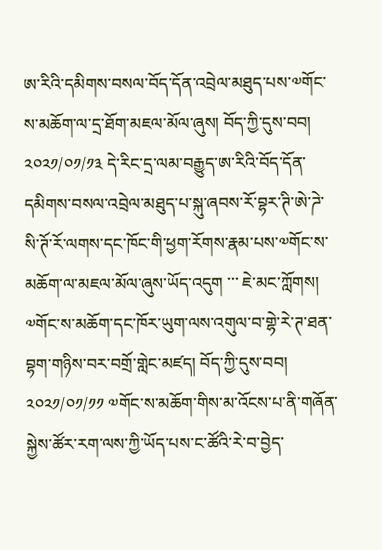ཨ་རིའི་དམིགས་བསལ་བོད་དོན་འབྲེལ་མཐུད་པས་༧གོང་ས་མཆོག་ལ་དྲ་ཐོག་མཇལ་མོལ་ཞུས། བོད་ཀྱི་དུས་བབ། ༢༠༢༡/༠༡/༡༣ དེ་རིང་དྲ་ལམ་བརྒྱུད་ཨ་རིའི་བོད་དོན་དམིགས་བསལ་འབྲེལ་མཐུད་པ་སྐུ་ཞབས་རོ་བྷར་ཊི་ཨེ་ཌེ་སི་ཊོ་རོ་ལགས་དང་ཁོང་གི་ཕྱག་རོགས་རྣམ་པས་༧གོང་ས་མཆོག་ལ་མཇལ་མོལ་ཞུས་ཡོད་འདུག ་་་ ཇེ་མང་ཀློགས།
༧གོང་ས་མཆོག་དང་ཁོར་ཡུག་ལས་འགུལ་བ་གྷེ་རེ་ཊ་ཐན་བྷག་གཉིས་བར་བགྲོ་གླེང་མཛད། བོད་ཀྱི་དུས་བབ། ༢༠༢༡/༠༡/༡༡ ༧གོང་ས་མཆོག་གིས་མ་འོངས་པ་ནི་གཞོན་སྐྱེས་ཚོར་རག་ལས་ཀྱི་ཡོད་པས་ང་ཚོའི་རེ་བ་བྱེད་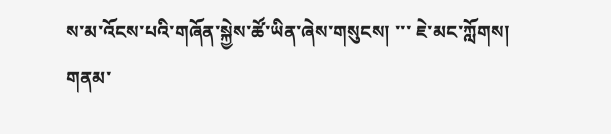ས་མ་འོངས་པའི་གཞོན་སྐྱེས་ཚོ་ཡིན་ཞེས་གསུངས། ་་་ ཇེ་མང་ཀློགས།
གནམ་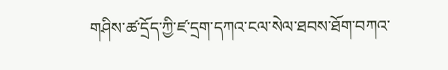གཤིས་ཚ་དྲོད་ཀྱི་ཛ་དྲག་དཀའ་ངལ་སེལ་ཐབས་ཐོག་བཀའ་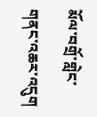མོལ་བགྲོ་གླེང་གནང་འཆར་འདུག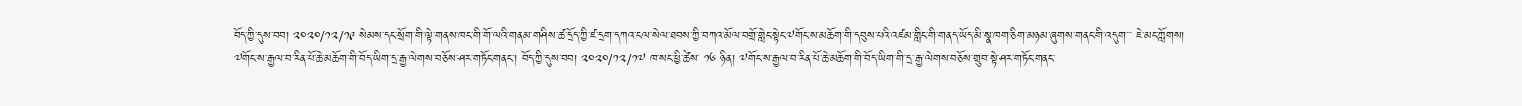བོད་ཀྱི་དུས་བབ། ༢༠༢༠/༡༢/༡༩ སེམས་དང་སྲོག་གི་ལྟེ་གནས་ཁང་གི་གོ་ལའི་གནམ་གཤིས་ཚ་དྲོད་ཀྱི་ཛ་དྲག་དཀའ་ངལ་སེལ་ཐབས་ཀྱི་བཀའ་མོལ་བགྲོ་གླེང་སྟེང་༧གོང་ས་མཆོག་གི་དབུས་པའི་འཛམ་གླིང་གི་གནད་ཡོད་མི་སྣ་ཁག་ཅིག་མཉམ་ཞུགས་གནང་གི་འདུག་་་ ཇེ་མང་ཀློགས།
༧གོང་ས་རྒྱལ་བ་རིན་པོ་ཆེ་མཆོག་གི་བོད་ཡིག་དྲ་རྒྱ་ལེགས་བཅོས་ཤར་གཏོང་གནང་། བོད་ཀྱི་དུས་བབ། ༢༠༢༠/༡༢/༡༧ ཁ་སང་ཕྱི་ཚེས་ ༡༦ ཉིན། ༧གོང་ས་རྒྱལ་བ་རིན་པོ་ཆེ་མཆོག་གི་བོད་ཡིག་གི་དྲ་རྒྱ་ལེགས་བཅོས་གྲུབ་སྟེ་ཤར་གཏོང་གནང་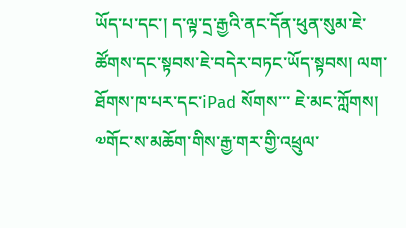ཡོད་པ་དང་། ད་ལྟ་དྲ་རྒྱའི་ནང་དོན་ཕུན་སུམ་ཇེ་ཚོགས་དང་སྟབས་ཇེ་བདེར་བཏང་ཡོད་སྟབས། ལག་ཐོགས་ཁ་པར་དང་iPad སོགས་་་ ཇེ་མང་ཀློགས།
༧གོང་ས་མཆོག་གིས་རྒྱ་གར་གྱི་འཕྲུལ་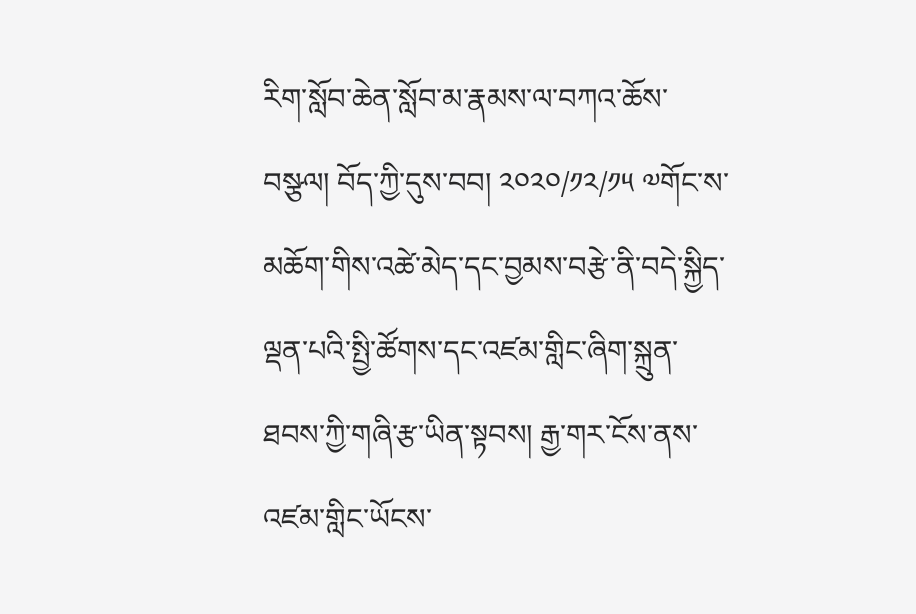རིག་སློབ་ཆེན་སློབ་མ་རྣམས་ལ་བཀའ་ཆོས་བསྩལ། བོད་ཀྱི་དུས་བབ། ༢༠༢༠/༡༢/༡༥ ༧གོང་ས་མཆོག་གིས་འཚེ་མེད་དང་བྱམས་བརྩེ་ནི་བདེ་སྐྱིད་ལྡན་པའི་སྤྱི་ཚོགས་དང་འཛམ་གླིང་ཞིག་སྐྲུན་ཐབས་ཀྱི་གཞི་རྩ་ཡིན་སྟབས། རྒྱ་གར་ངོས་ནས་འཛམ་གླིང་ཡོངས་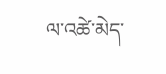ལ་འཚེ་མེད་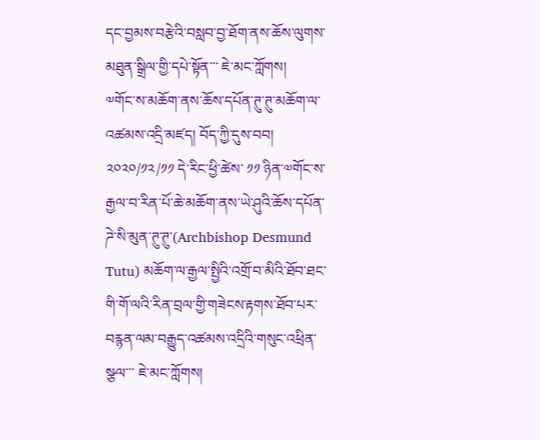དང་བྱམས་བརྩེའི་བསླབ་བྱ་ཐོག་ནས་ཆོས་ལུགས་མཐུན་སྒྲིལ་གྱི་དཔེ་སྟོན་་་ ཇེ་མང་ཀློགས།
༧གོང་ས་མཆོག་ནས་ཆོས་དཔོན་ཊུ་ཊུ་མཆོག་ལ་འཚམས་འདྲི་མཛད། བོད་ཀྱི་དུས་བབ། ༢༠༢༠/༡༢/༡༡ དེ་རིང་ཕྱི་ཚེས་ ༡༡ ཉིན་༧གོང་ས་རྒྱལ་བ་རིན་པོ་ཆེ་མཆོག་ནས་ཡེ་ཤུའི་ཆོས་དཔོན་ཌེ་སི་མུན་ཊུ་ཊུ་(Archbishop Desmund Tutu) མཆོག་ལ་རྒྱལ་སྤྱིའི་འགྲོ་བ་མིའི་ཐོབ་ཐང་གི་གོ་ལའི་རིན་བྲལ་གྱི་གཟེངས་རྟགས་ཐོབ་པར་བརྙན་ལམ་བརྒྱུད་འཚམས་འདྲིའི་གསུང་འཕྲིན་སྩལ་་་ ཇེ་མང་ཀློགས།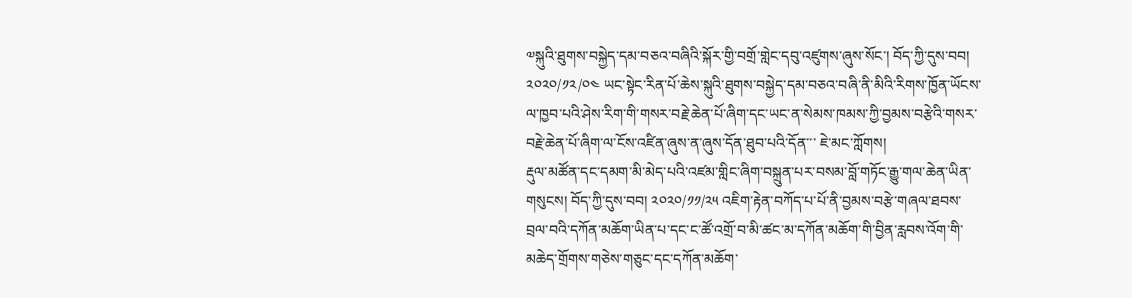༧སྐུའི་ཐུགས་བསྐྱེད་དམ་བཅའ་བཞིའི་སྐོར་གྱི་བགྲོ་གླེང་དབུ་འཛུགས་ཞུས་སོང་། བོད་ཀྱི་དུས་བབ། ༢༠༢༠/༡༢/༠༤ ཡང་སྟེང་རིན་པོ་ཆེས་སྐུའི་ཐུགས་བསྐྱེད་དམ་བཅའ་བཞི་ནི་མིའི་རིགས་ཁྱོན་ཡོངས་ལ་ཁྱབ་པའི་ཤེས་རིག་གི་གསར་བརྗེ་ཆེན་པོ་ཞིག་དང་ཡང་ན་སེམས་ཁམས་ཀྱི་བྱམས་བརྩེའི་གསར་བརྗེ་ཆེན་པོ་ཞིག་ལ་ངོས་འཛིན་ཞུས་ན་ཞུས་དོན་ཐུབ་པའི་དོན་་་ ཇེ་མང་ཀློགས།
རྡུལ་མཚོན་དང་དམག་མི་མེད་པའི་འཛམ་གླིང་ཞིག་བསྐྲུན་པར་བསམ་བློ་གཏོང་རྒྱུ་གལ་ཆེན་ཡིན་གསུངས། བོད་ཀྱི་དུས་བབ། ༢༠༢༠/༡༡/༢༥ འཇིག་རྟེན་བཀོད་པ་པོ་ནི་བྱམས་བརྩེ་གཞལ་ཐབས་བྲལ་བའི་དཀོན་མཆོག་ཡིན་པ་དང་ང་ཚོ་འགྲོ་བ་མི་ཚང་མ་དཀོན་མཆོག་གི་བྱིན་རླབས་འོག་གི་མཆེད་གྲོགས་གཅེས་གཅུང་དང་དཀོན་མཆོག་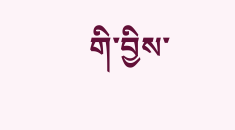གི་བྱིས་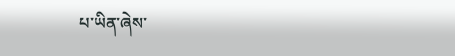པ་ཡིན་ཞེས་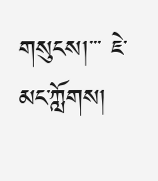གསུངས།་་་ ཇེ་མང་ཀློགས།